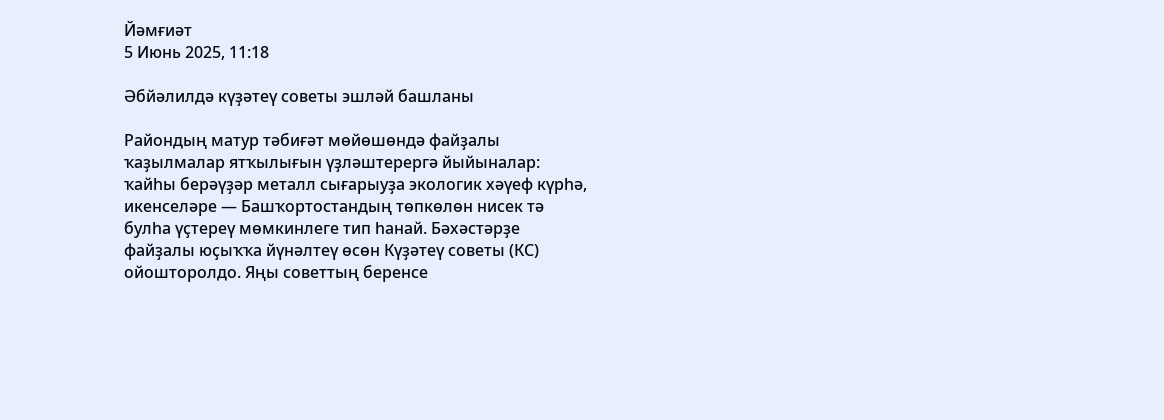Йәмғиәт
5 Июнь 2025, 11:18

Әбйәлилдә күҙәтеү советы эшләй башланы

Райондың матур тәбиғәт мөйөшөндә файҙалы ҡаҙылмалар ятҡылығын үҙләштерергә йыйыналар: ҡайһы берәүҙәр металл сығарыуҙа экологик хәүеф күрһә, икенселәре — Башҡортостандың төпкөлөн нисек тә булһа үҫтереү мөмкинлеге тип һанай. Бәхәстәрҙе файҙалы юҫыҡҡа йүнәлтеү өсөн Күҙәтеү советы (КС) ойошторолдо. Яңы советтың беренсе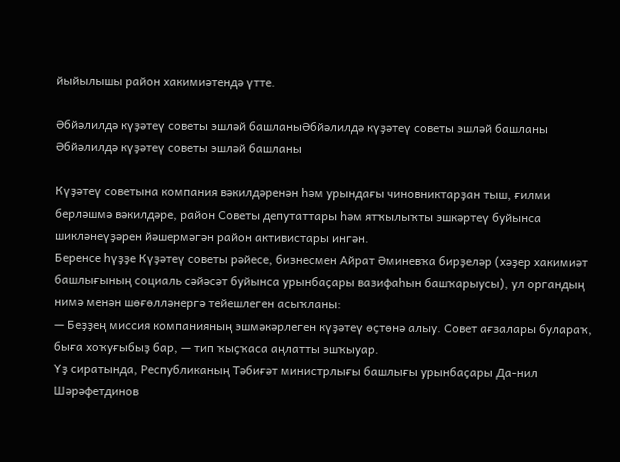йыйылышы район хакимиәтендә үтте.

Әбйәлилдә күҙәтеү советы эшләй башланыӘбйәлилдә күҙәтеү советы эшләй башланы
Әбйәлилдә күҙәтеү советы эшләй башланы

Күҙәтеү советына компания вәкилдәренән һәм урындағы чиновниктарҙан тыш, ғилми берләшмә вәкилдәре, район Советы депутаттары һәм ятҡылыҡты эшкәртеү буйынса шикләнеүҙәрен йәшермәгән район активистары ингән.
Беренсе һүҙҙе Күҙәтеү советы рәйесе, бизнесмен Айрат Әминевҡа бирҙеләр (хәҙер хакимиәт башлығының социаль сәйәсәт буйынса урынбаҫары вазифаһын башҡарыусы), ул органдың нимә менән шөғөлләнергә тейешлеген асыҡланы:
— Беҙҙең миссия компанияның эшмәкәрлеген күҙәтеү өҫтөнә алыу. Совет ағзалары булараҡ, быға хоҡуғыбыҙ бар, — тип ҡыҫҡаса аңлатты эшҡыуар.
Үҙ сиратында, Республиканың Тәбиғәт министрлығы башлығы урынбаҫары Да-нил Шәрәфетдинов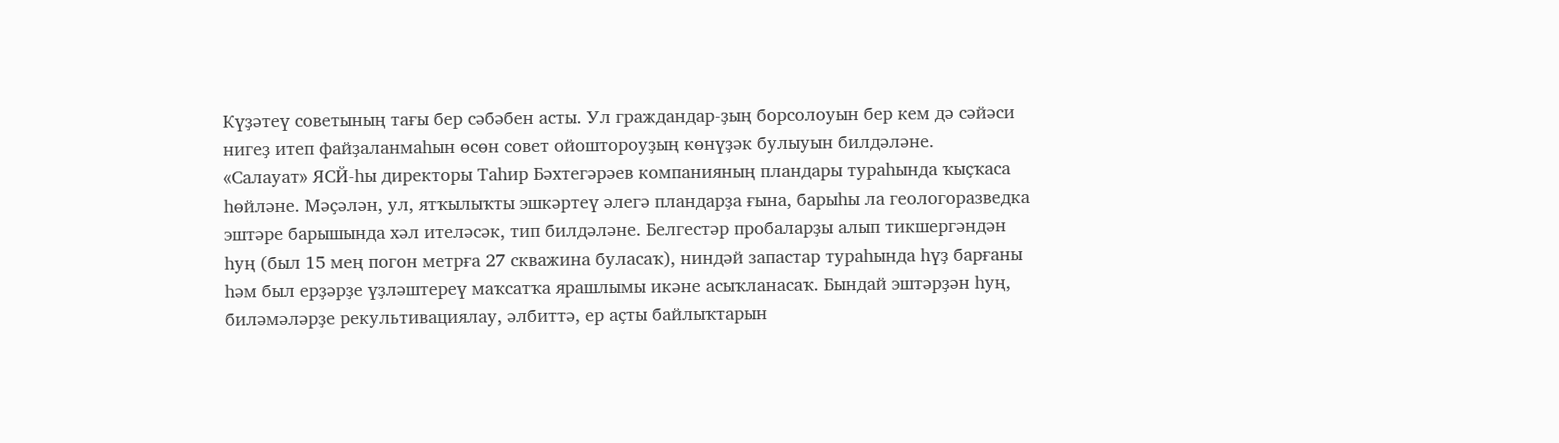Күҙәтеү советының тағы бер сәбәбен асты. Ул граждандар-ҙың борсолоуын бер кем дә сәйәси нигеҙ итеп файҙаланмаһын өсөн совет ойоштороуҙың көнүҙәк булыуын билдәләне.
«Салауат» ЯСЙ-һы директоры Таһир Бәхтегәрәев компанияның пландары тураһында ҡыҫҡаса һөйләне. Мәҫәлән, ул, ятҡылыҡты эшкәртеү әлегә пландарҙа ғына, барыһы ла геологоразведка эштәре барышында хәл ителәсәк, тип билдәләне. Белгестәр пробаларҙы алып тикшергәндән һуң (был 15 мең погон метрға 27 скважина буласаҡ), ниндәй запастар тураһында һүҙ барғаны һәм был ерҙәрҙе үҙләштереү маҡсатҡа ярашлымы икәне асыҡланасаҡ. Бындай эштәрҙән һуң, биләмәләрҙе рекультивациялау, әлбиттә, ер аҫты байлыҡтарын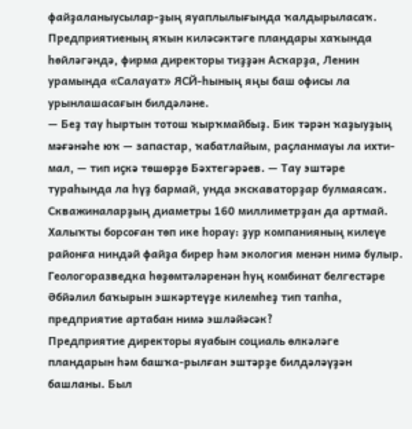файҙаланыусылар-ҙың яуаплылығында ҡалдырыласаҡ. Предприятиеның яҡын киләсәктәге пландары хаҡында һөйләгәндә, фирма директоры тиҙҙән Асҡарҙа, Ленин урамында «Салауат» ЯСЙ-һының яңы баш офисы ла урынлашасағын билдәләне.
— Беҙ тау һыртын тотош ҡырҡмайбыҙ. Бик тәрән ҡаҙыуҙың мәғәнәһе юҡ — запастар, ҡабатлайым, раҫланмауы ла ихти-мал, — тип иҫкә төшөрҙө Бәхтегәрәев. — Тау эштәре тураһында ла һүҙ бармай, унда экскаваторҙар булмаясаҡ. Скважиналарҙың диаметры 160 миллиметрҙан да артмай.
Халыҡты борсоған төп ике һорау: ҙур компанияның килеүе районға ниндәй файҙа бирер һәм экология менән нимә булыр. Геологоразведка һөҙөмтәләренән һуң комбинат белгестәре Әбйәлил баҡырын эшкәртеүҙе килемһеҙ тип тапһа, предприятие артабан нимә эшләйәсәк?
Предприятие директоры яуабын социаль өлкәләге пландарын һәм башҡа-рылған эштәрҙе билдәләүҙән башланы. Был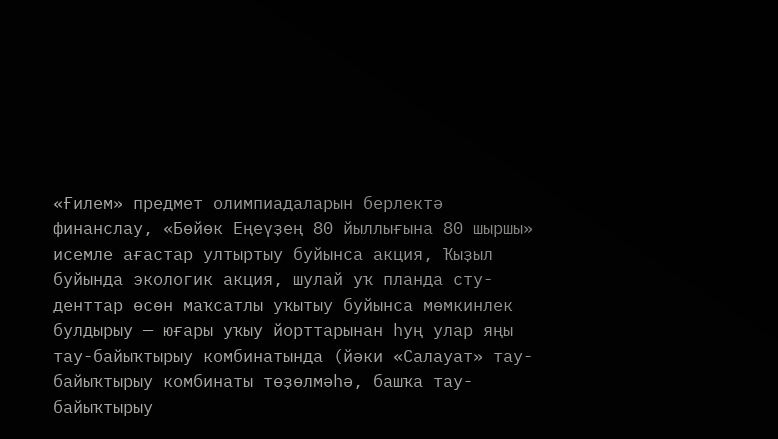«Ғилем» предмет олимпиадаларын берлектә финанслау, «Бөйөк Еңеүҙең 80 йыллығына 80 шыршы» исемле ағастар ултыртыу буйынса акция, Ҡыҙыл буйында экологик акция, шулай уҡ планда сту-денттар өсөн маҡсатлы уҡытыу буйынса мөмкинлек булдырыу — юғары уҡыу йорттарынан һуң улар яңы тау-байыҡтырыу комбинатында (йәки «Салауат» тау-байыҡтырыу комбинаты төҙөлмәһә, башҡа тау-байыҡтырыу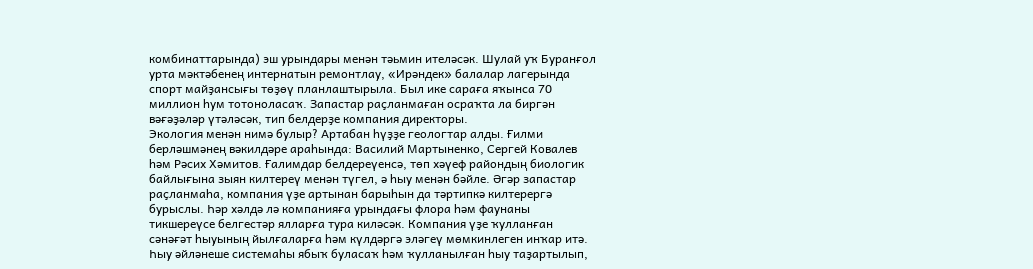комбинаттарында) эш урындары менән тәьмин ителәсәк. Шулай уҡ Буранғол урта мәктәбенең интернатын ремонтлау, «Ирәндек» балалар лагерында спорт майҙансығы төҙөү планлаштырыла. Был ике сараға яҡынса 70 миллион һум тотоноласаҡ. Запастар раҫланмаған осраҡта ла биргән вәғәҙәләр үтәләсәк, тип белдерҙе компания директоры.
Экология менән нимә булыр? Артабан һүҙҙе геологтар алды. Ғилми берләшмәнең вәкилдәре араһында: Василий Мартыненко, Сергей Ковалев һәм Рәсих Хәмитов. Ғалимдар белдереүенсә, төп хәүеф райондың биологик байлығына зыян килтереү менән түгел, ә һыу менән бәйле. Әгәр запастар раҫланмаһа, компания үҙе артынан барыһын да тәртипкә килтерергә бурыслы. Һәр хәлдә лә компанияға урындағы флора һәм фаунаны тикшереүсе белгестәр ялларға тура киләсәк. Компания үҙе ҡулланған сәнәғәт һыуының йылғаларға һәм күлдәргә эләгеү мөмкинлеген инҡар итә. Һыу әйләнеше системаһы ябыҡ буласаҡ һәм ҡулланылған һыу таҙартылып,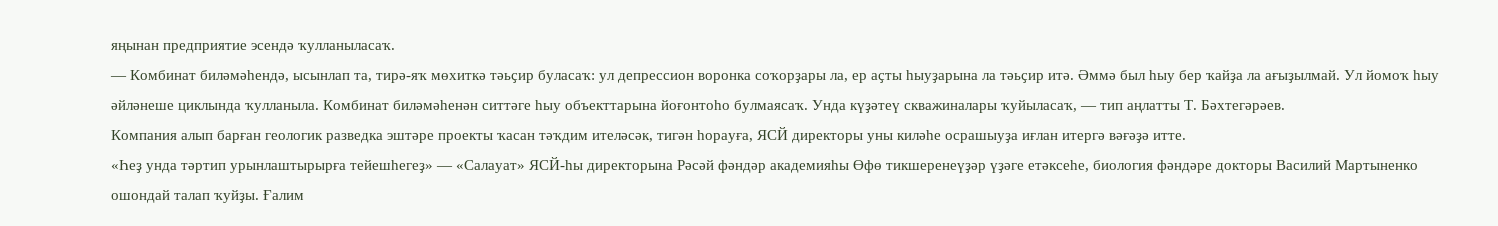яңынан предприятие эсендә ҡулланыласаҡ.
— Комбинат биләмәһендә, ысынлап та, тирә-яҡ мөхиткә тәьҫир буласаҡ: ул депрессион воронка соҡорҙары ла, ер аҫты һыуҙарына ла тәьҫир итә. Әммә был һыу бер ҡайҙа ла ағыҙылмай. Ул йомоҡ һыу әйләнеше циклында ҡулланыла. Комбинат биләмәһенән ситтәге һыу объекттарына йоғонтоһо булмаясаҡ. Унда күҙәтеү скважиналары ҡуйыласаҡ, — тип аңлатты Т. Бәхтегәрәев.
Компания алып барған геологик разведка эштәре проекты ҡасан тәҡдим ителәсәк, тигән һорауға, ЯСЙ директоры уны киләһе осрашыуҙа иғлан итергә вәғәҙә итте.
«Һеҙ унда тәртип урынлаштырырға тейешһегеҙ» — «Салауат» ЯСЙ-һы директорына Рәсәй фәндәр академияһы Өфө тикшеренеүҙәр үҙәге етәксеһе, биология фәндәре докторы Василий Мартыненко ошондай талап ҡуйҙы. Ғалим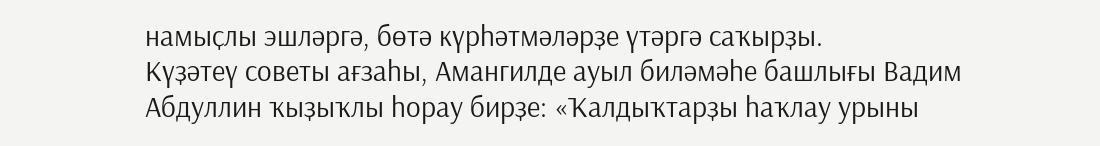намыҫлы эшләргә, бөтә күрһәтмәләрҙе үтәргә саҡырҙы.
Күҙәтеү советы ағзаһы, Амангилде ауыл биләмәһе башлығы Вадим Абдуллин ҡыҙыҡлы һорау бирҙе: «Ҡалдыҡтарҙы һаҡлау урыны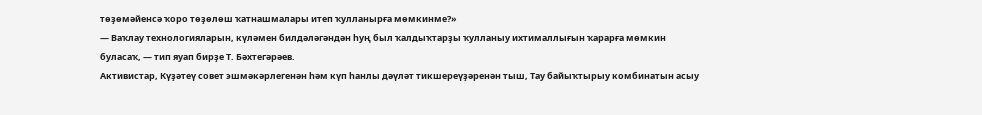төҙөмәйенсә ҡоро төҙөлөш ҡатнашмалары итеп ҡулланырға мөмкинме?»
— Ваҡлау технологияларын, күләмен билдәләгәндән һуң был ҡалдыҡтарҙы ҡулланыу ихтималлығын ҡарарға мөмкин буласаҡ, — тип яуап бирҙе Т. Бәхтегәрәев.
Активистар, Күҙәтеү совет эшмәкәрлегенән һәм күп һанлы дәүләт тикшереүҙәренән тыш, Тау байыҡтырыу комбинатын асыу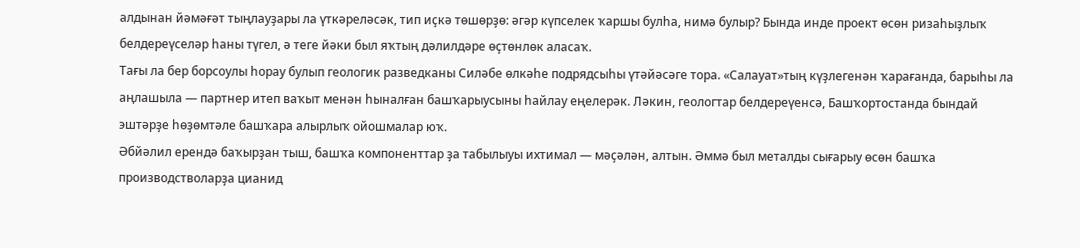алдынан йәмәғәт тыңлауҙары ла үткәреләсәк, тип иҫкә төшөрҙө: әгәр күпселек ҡаршы булһа, нимә булыр? Бында инде проект өсөн ризаһыҙлыҡ белдереүселәр һаны түгел, ә теге йәки был яҡтың дәлилдәре өҫтөнлөк аласаҡ.
Тағы ла бер борсоулы һорау булып геологик разведканы Силәбе өлкәһе подрядсыһы үтәйәсәге тора. «Салауат»тың күҙлегенән ҡарағанда, барыһы ла аңлашыла — партнер итеп ваҡыт менән һыналған башҡарыусыны һайлау еңелерәк. Ләкин, геологтар белдереүенсә, Башҡортостанда бындай эштәрҙе һөҙөмтәле башҡара алырлыҡ ойошмалар юҡ.
Әбйәлил ерендә баҡырҙан тыш, башҡа компоненттар ҙа табылыуы ихтимал — мәҫәлән, алтын. Әммә был металды сығарыу өсөн башҡа производстволарҙа цианид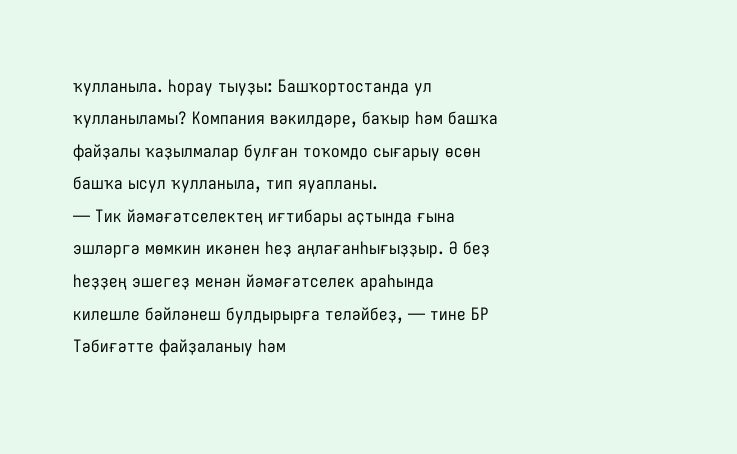ҡулланыла. Һорау тыуҙы: Башҡортостанда ул ҡулланыламы? Компания вәкилдәре, баҡыр һәм башҡа файҙалы ҡаҙылмалар булған тоҡомдо сығарыу өсөн башҡа ысул ҡулланыла, тип яуапланы.
— Тик йәмәғәтселектең иғтибары аҫтында ғына эшләргә мөмкин икәнен һеҙ аңлағанһығыҙҙыр. Ә беҙ һеҙҙең эшегеҙ менән йәмәғәтселек араһында килешле бәйләнеш булдырырға теләйбеҙ, — тине БР Тәбиғәтте файҙаланыу һәм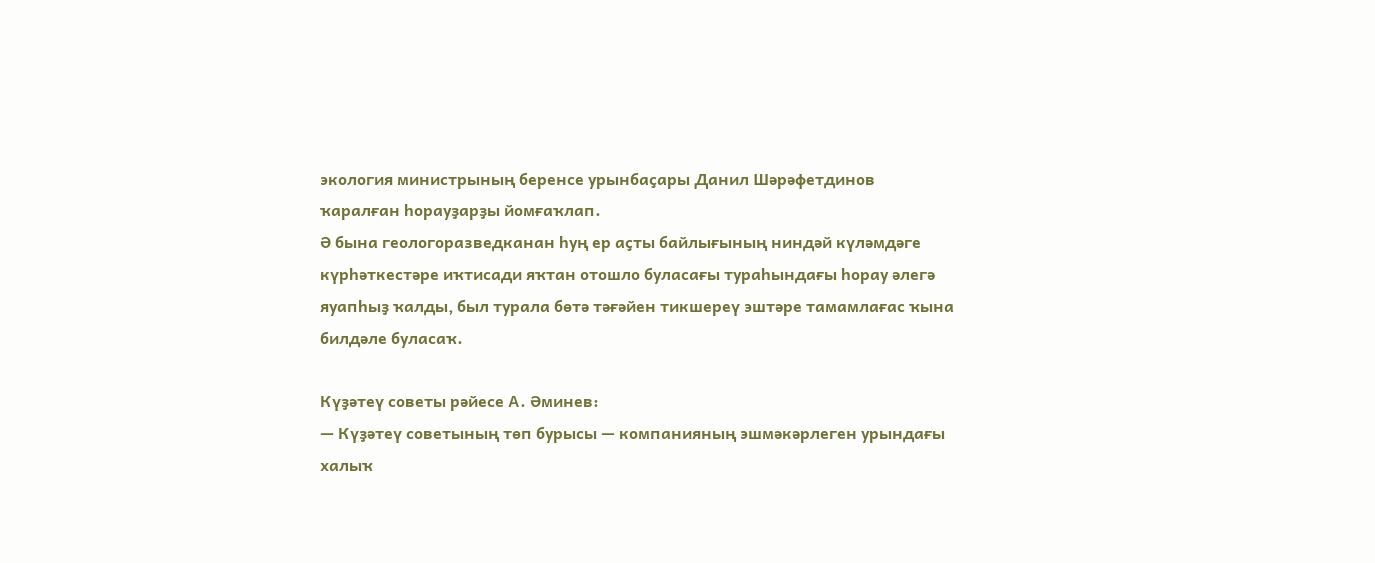экология министрының беренсе урынбаҫары Данил Шәрәфетдинов ҡаралған һорауҙарҙы йомғаҡлап.
Ә бына геологоразведканан һуң ер аҫты байлығының ниндәй күләмдәге күрһәткестәре иҡтисади яҡтан отошло буласағы тураһындағы һорау әлегә яуапһыҙ ҡалды, был турала бөтә тәғәйен тикшереү эштәре тамамлағас ҡына билдәле буласаҡ.

Күҙәтеү советы рәйесе А. Әминев:
— Күҙәтеү советының төп бурысы — компанияның эшмәкәрлеген урындағы халыҡ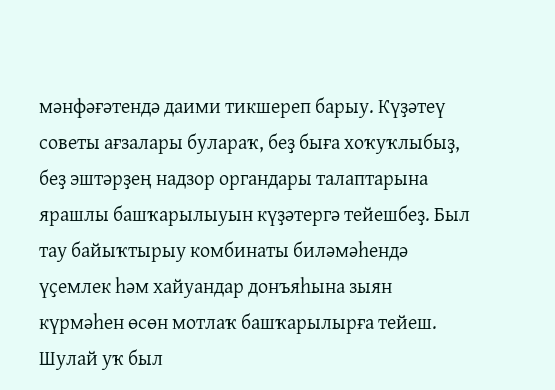мәнфәғәтендә даими тикшереп барыу. Күҙәтеү советы ағзалары булараҡ, беҙ быға хоҡуҡлыбыҙ, беҙ эштәрҙең надзор органдары талаптарына ярашлы башҡарылыуын күҙәтергә тейешбеҙ. Был тау байыҡтырыу комбинаты биләмәһендә үҫемлек һәм хайуандар донъяһына зыян күрмәһен өсөн мотлаҡ башҡарылырға тейеш. Шулай уҡ был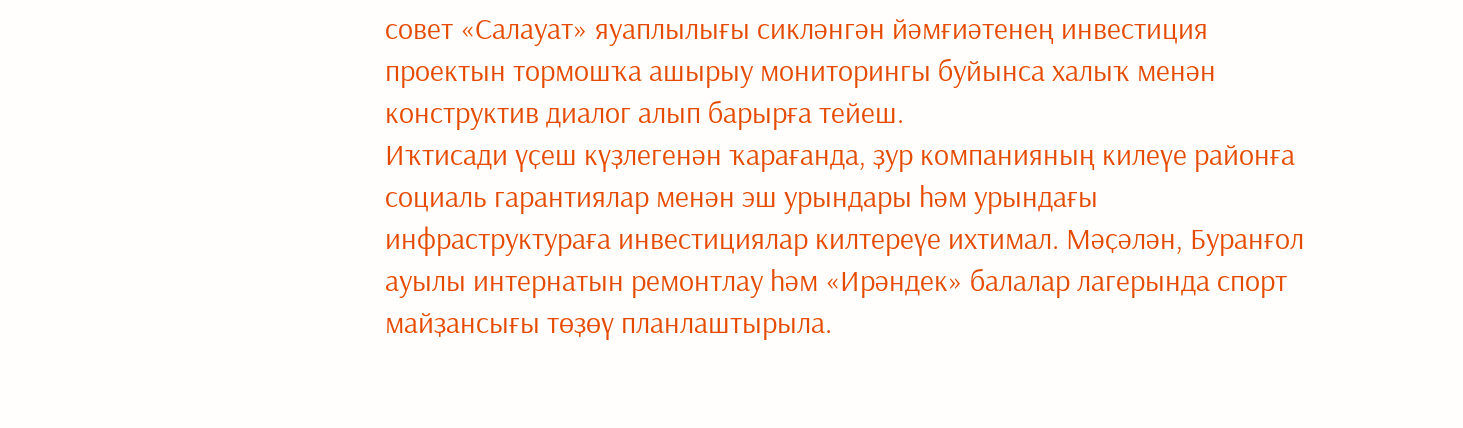совет «Салауат» яуаплылығы сикләнгән йәмғиәтенең инвестиция проектын тормошҡа ашырыу мониторингы буйынса халыҡ менән конструктив диалог алып барырға тейеш.
Иҡтисади үҫеш күҙлегенән ҡарағанда, ҙур компанияның килеүе районға социаль гарантиялар менән эш урындары һәм урындағы инфраструктураға инвестициялар килтереүе ихтимал. Мәҫәлән, Буранғол ауылы интернатын ремонтлау һәм «Ирәндек» балалар лагерында спорт майҙансығы төҙөү планлаштырыла.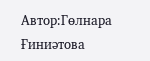Автор:Гөлнара Ғиниәтова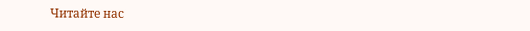Читайте нас